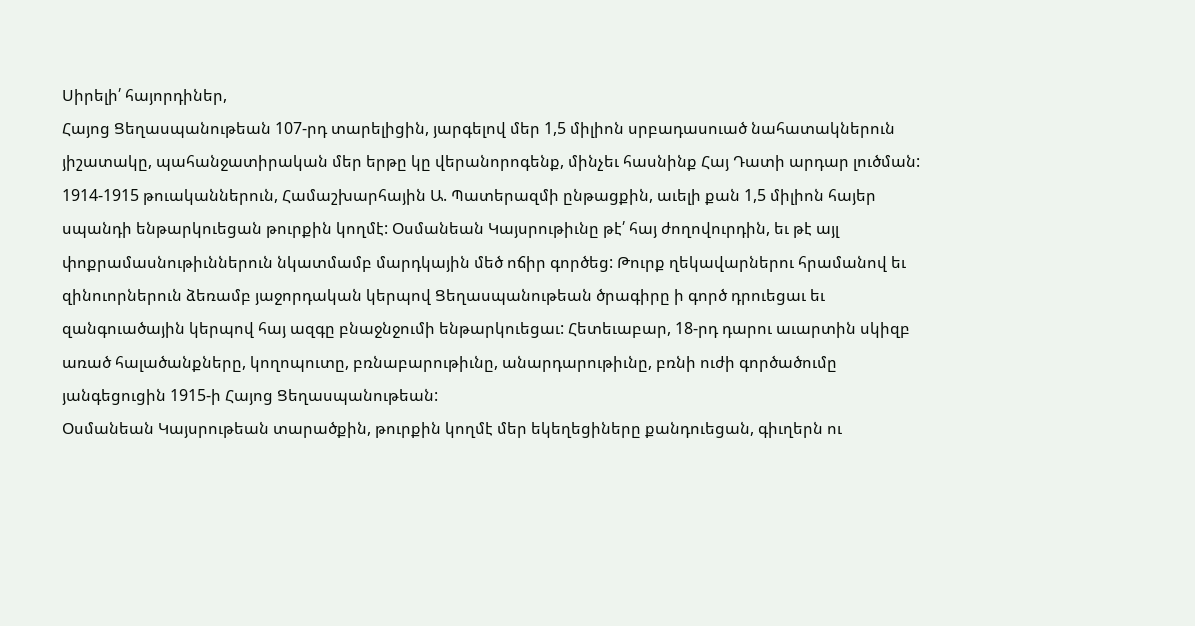Սիրելի՛ հայորդիներ,
Հայոց Ցեղասպանութեան 107-րդ տարելիցին, յարգելով մեր 1,5 միլիոն սրբադասուած նահատակներուն յիշատակը, պահանջատիրական մեր երթը կը վերանորոգենք, մինչեւ հասնինք Հայ Դատի արդար լուծման:
1914-1915 թուականներուն, Համաշխարհային Ա. Պատերազմի ընթացքին, աւելի քան 1,5 միլիոն հայեր սպանդի ենթարկուեցան թուրքին կողմէ: Օսմանեան Կայսրութիւնը թէ՛ հայ ժողովուրդին, եւ թէ այլ փոքրամասնութիւններուն նկատմամբ մարդկային մեծ ոճիր գործեց: Թուրք ղեկավարներու հրամանով եւ զինուորներուն ձեռամբ յաջորդական կերպով Ցեղասպանութեան ծրագիրը ի գործ դրուեցաւ եւ զանգուածային կերպով հայ ազգը բնաջնջումի ենթարկուեցաւ: Հետեւաբար, 18-րդ դարու աւարտին սկիզբ առած հալածանքները, կողոպուտը, բռնաբարութիւնը, անարդարութիւնը, բռնի ուժի գործածումը յանգեցուցին 1915-ի Հայոց Ցեղասպանութեան:
Օսմանեան Կայսրութեան տարածքին, թուրքին կողմէ մեր եկեղեցիները քանդուեցան, գիւղերն ու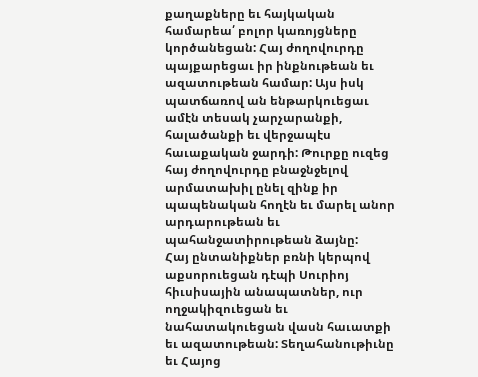քաղաքները եւ հայկական համարեա՛ բոլոր կառոյցները կործանեցան: Հայ ժողովուրդը պայքարեցաւ իր ինքնութեան եւ ազատութեան համար: Այս իսկ պատճառով ան ենթարկուեցաւ ամէն տեսակ չարչարանքի, հալածանքի եւ վերջապէս հաւաքական ջարդի: Թուրքը ուզեց հայ ժողովուրդը բնաջնջելով արմատախիլ ընել զինք իր պապենական հողէն եւ մարել անոր արդարութեան եւ պահանջատիրութեան ձայնը:
Հայ ընտանիքներ բռնի կերպով աքսորուեցան դէպի Սուրիոյ հիւսիսային անապատներ, ուր ողջակիզուեցան եւ նահատակուեցան վասն հաւատքի  եւ ազատութեան: Տեղահանութիւնը եւ Հայոց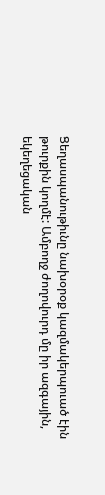Ցեղասպանութիւնը նախօրօք կազմակերպուած էին թուրքին կողմէ: Ամբողջ ժողովուրդ մը իր ազգային, եկեղեցական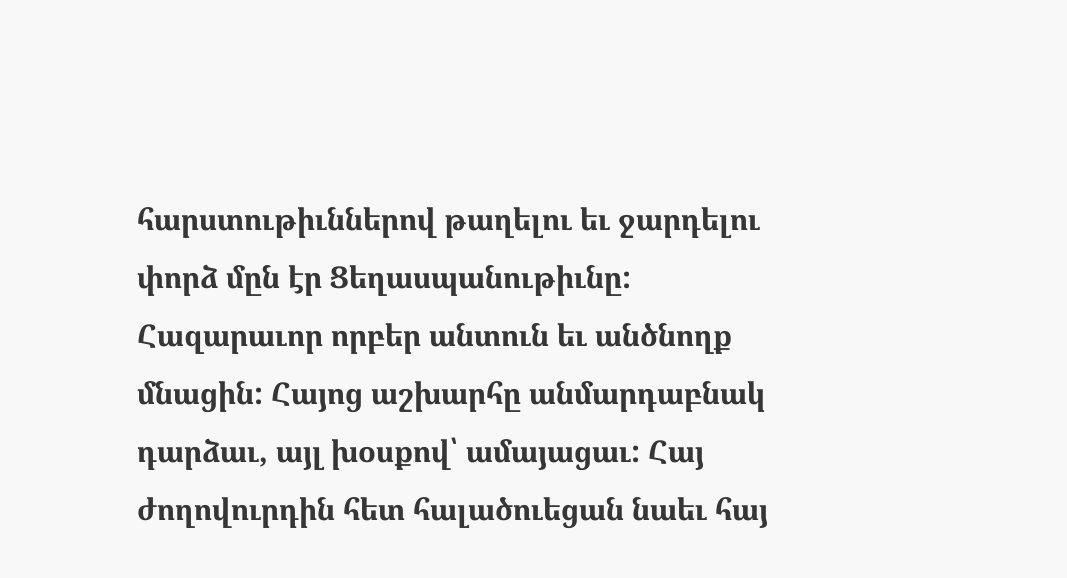հարստութիւններով թաղելու եւ ջարդելու փորձ մըն էր Ցեղասպանութիւնը: Հազարաւոր որբեր անտուն եւ անծնողք մնացին: Հայոց աշխարհը անմարդաբնակ դարձաւ, այլ խօսքով՝ ամայացաւ: Հայ ժողովուրդին հետ հալածուեցան նաեւ հայ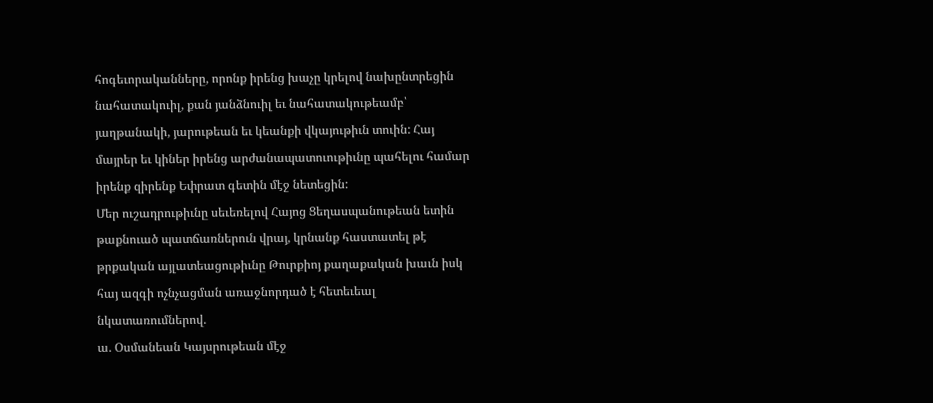հոգեւորականները, որոնք իրենց խաչը կրելով նախընտրեցին նահատակուիլ, քան յանձնուիլ եւ նահատակութեամբ՝ յաղթանակի, յարութեան եւ կեանքի վկայութիւն տուին: Հայ մայրեր եւ կիներ իրենց արժանապատուութիւնը պահելու համար իրենք զիրենք Եփրատ գետին մէջ նետեցին:
Մեր ուշադրութիւնը սեւեռելով Հայոց Ցեղասպանութեան ետին թաքնուած պատճառներուն վրայ, կրնանք հաստատել թէ թրքական այլատեացութիւնը Թուրքիոյ քաղաքական խաւն իսկ հայ ազգի ոչնչացման առաջնորդած է հետեւեալ նկատառումներով.
ա. Օսմանեան Կայսրութեան մէջ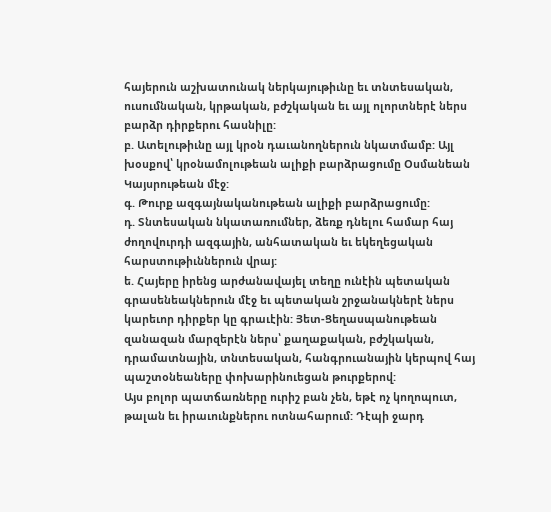հայերուն աշխատունակ ներկայութիւնը եւ տնտեսական, ուսումնական, կրթական, բժշկական եւ այլ ոլորտներէ ներս բարձր դիրքերու հասնիլը:
բ. Ատելութիւնը այլ կրօն դաւանողներուն նկատմամբ: Այլ խօսքով՝ կրօնամոլութեան ալիքի բարձրացումը Օսմանեան Կայսրութեան մէջ:
գ. Թուրք ազգայնականութեան ալիքի բարձրացումը:
դ. Տնտեսական նկատառումներ, ձեռք դնելու համար հայ ժողովուրդի ազգային, անհատական եւ եկեղեցական հարստութիւններուն վրայ:
ե. Հայերը իրենց արժանավայել տեղը ունէին պետական գրասենեակներուն մէջ եւ պետական շրջանակներէ ներս կարեւոր դիրքեր կը գրաւէին: Յետ-Ցեղասպանութեան զանազան մարզերէն ներս՝ քաղաքական, բժշկական, դրամատնային, տնտեսական, հանգրուանային կերպով հայ պաշտօնեաները փոխարինուեցան թուրքերով:
Այս բոլոր պատճառները ուրիշ բան չեն, եթէ ոչ կողոպուտ, թալան եւ իրաւունքներու ոտնահարում: Դէպի ջարդ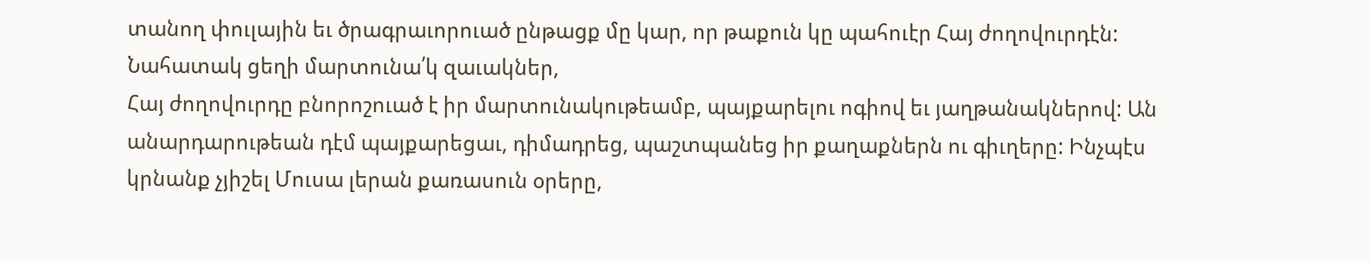տանող փուլային եւ ծրագրաւորուած ընթացք մը կար, որ թաքուն կը պահուէր Հայ ժողովուրդէն:
Նահատակ ցեղի մարտունա՛կ զաւակներ,
Հայ ժողովուրդը բնորոշուած է իր մարտունակութեամբ, պայքարելու ոգիով եւ յաղթանակներով: Ան անարդարութեան դէմ պայքարեցաւ, դիմադրեց, պաշտպանեց իր քաղաքներն ու գիւղերը: Ինչպէս կրնանք չյիշել Մուսա լերան քառասուն օրերը,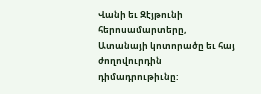Վանի եւ Զէյթունի հերոսամարտերը, Ատանայի կոտորածը եւ հայ ժողովուրդին դիմադրութիւնը: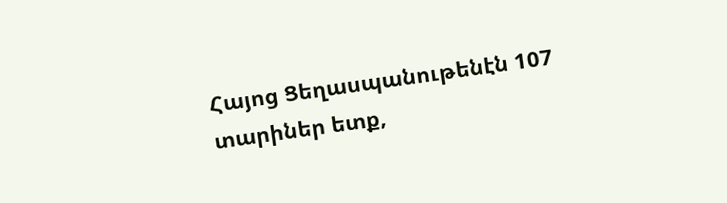Հայոց Ցեղասպանութենէն 107 տարիներ ետք,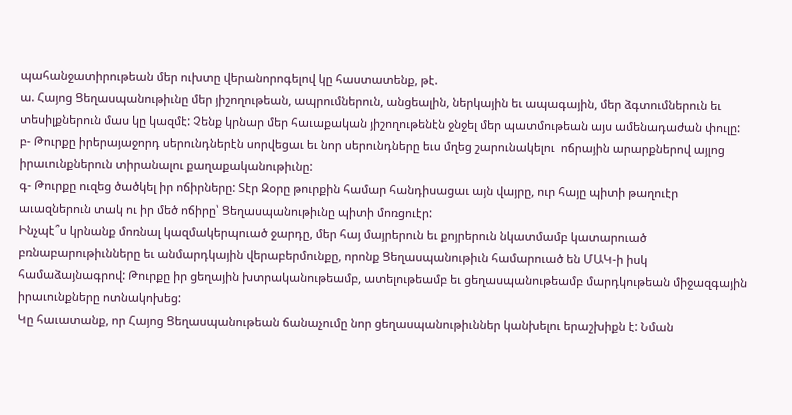պահանջատիրութեան մեր ուխտը վերանորոգելով կը հաստատենք, թէ.
ա. Հայոց Ցեղասպանութիւնը մեր յիշողութեան, ապրումներուն, անցեալին, ներկային եւ ապագային, մեր ձգտումներուն եւ տեսիլքներուն մաս կը կազմէ: Չենք կրնար մեր հաւաքական յիշողութենէն ջնջել մեր պատմութեան այս ամենադաժան փուլը:
բ- Թուրքը իրերայաջորդ սերունդներէն սորվեցաւ եւ նոր սերունդները եւս մղեց շարունակելու  ոճրային արարքներով այլոց իրաւունքներուն տիրանալու քաղաքականութիւնը:
գ- Թուրքը ուզեց ծածկել իր ոճիրները: Տէր Զօրը թուրքին համար հանդիսացաւ այն վայրը, ուր հայը պիտի թաղուէր աւազներուն տակ ու իր մեծ ոճիրը՝ Ցեղասպանութիւնը պիտի մոռցուէր:
Ինչպէ՞ս կրնանք մոռնալ կազմակերպուած ջարդը, մեր հայ մայրերուն եւ քոյրերուն նկատմամբ կատարուած բռնաբարութիւնները եւ անմարդկային վերաբերմունքը, որոնք Ցեղասպանութիւն համարուած են ՄԱԿ-ի իսկ համաձայնագրով: Թուրքը իր ցեղային խտրականութեամբ, ատելութեամբ եւ ցեղասպանութեամբ մարդկութեան միջազգային իրաւունքները ոտնակոխեց:
Կը հաւատանք, որ Հայոց Ցեղասպանութեան ճանաչումը նոր ցեղասպանութիւններ կանխելու երաշխիքն է: Նման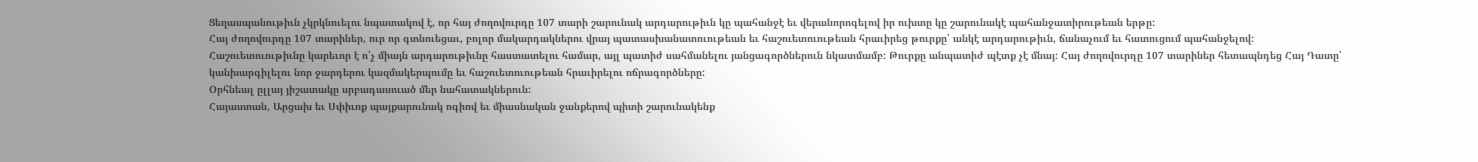Ցեղասպանութիւն չկրկնուելու նպատակով է, որ հայ ժողովուրդը 107 տարի շարունակ արդարութիւն կը պահանջէ եւ վերանորոգելով իր ուխտը կը շարունակէ պահանջատիրութեան երթը:
Հայ ժողովուրդը 107 տարիներ, ուր որ գտնուեցաւ, բոլոր մակարդակներու վրայ պատասխանատուութեան եւ հաշուետուութեան հրաւիրեց թուրքը՝ անկէ արդարութիւն, ճանաչում եւ հատուցում պահանջելով: Հաշուետուութիւնը կարեւոր է ո՛չ միայն արդարութիւնը հաստատելու համար, այլ պատիժ սահմանելու յանցագործներուն նկատմամբ: Թուրքը անպատիժ պէտք չէ մնայ: Հայ ժողովուրդը 107 տարիներ հետապնդեց Հայ Դատը՝ կանխարգիլելու նոր ջարդերու կազմակերպումը եւ հաշուետուութեան հրաւիրելու ոճրագործները:
Օրհնեալ ըլլայ յիշատակը սրբադասուած մեր նահատակներուն:
Հայաստան, Արցախ եւ Սփիւռք պայքարունակ ոգիով եւ միասնական ջանքերով պիտի շարունակենք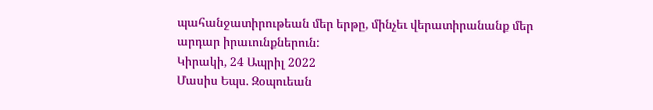պահանջատիրութեան մեր երթը, մինչեւ վերատիրանանք մեր արդար իրաւունքներուն:
Կիրակի, 24 Ապրիլ 2022
Մասիս Եպս. Զօպուեան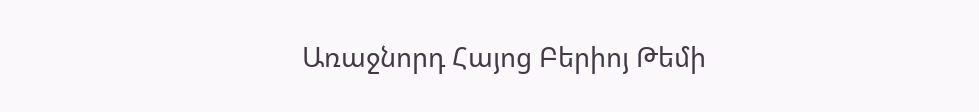Առաջնորդ Հայոց Բերիոյ Թեմի